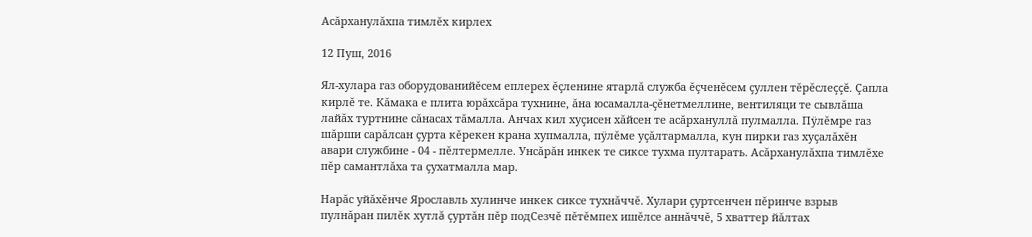Асăрханулăхпа тимлĕх кирлех

12 Пуш, 2016

Ял-хулара газ оборудованийĕсем еплерех ĕçленине ятарлă служба ĕçченĕсем çуллен тĕрĕслеççĕ. Çапла кирлĕ те. Кăмака е плита юрăхсăра тухнине, ăна юсамалла-çĕнетмеллине, вентиляци те сывлăша лайăх туртнине сăнасах тăмалла. Анчах кил хуçисен хăйсен те асăрхануллă пулмалла. Пÿлĕмре газ шăрши сарăлсан çурта кĕрекен крана хупмалла, пÿлĕме уçăлтармалла, кун пирки газ хуçалăхĕн авари службине - 04 - пĕлтермелле. Унсăрăн инкек те сиксе тухма пултарать. Асăрханулăхпа тимлĕхе пĕр самантлăха та çухатмалла мар.

Нарăс уйăхĕнче Ярославль хулинче инкек сиксе тухнăччĕ. Хулари çуртсенчен пĕринче взрыв пулнăран пилĕк хутлă çуртăн пĕр подCезчĕ пĕтĕмпех ишĕлсе аннăччĕ, 5 хваттер йăлтах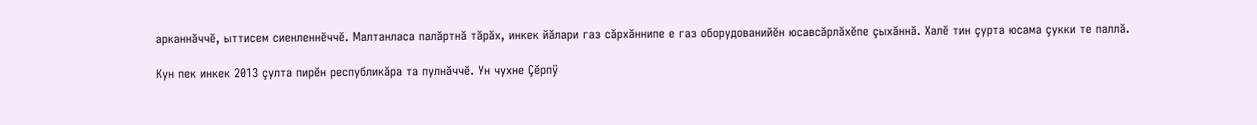арканнăччĕ, ыттисем сиенленнĕччĕ. Малтанласа палăртнă тăрăх, инкек йăлари газ сăрхăннипе е газ оборудованийĕн юсавсăрлăхĕпе çыхăннă. Халĕ тин çурта юсама çукки те паллă.

Кун пек инкек 2013 çулта пирĕн республикăра та пулнăччĕ. Ун чухне Çĕрпÿ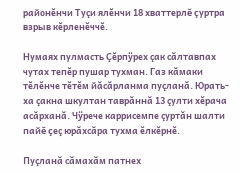районĕнчи Туçи ялĕнчи 18 хваттерлĕ çуртра взрыв кĕрленĕччĕ.

Нумаях пулмасть Çĕрпÿрех çак сăлтавпах чутах тепĕр пушар тухман. Газ кăмаки тĕлĕнче тĕтĕм йăсăрланма пуçланă. Юрать-ха çакна шкултан таврăннă 13 çулти хĕрача асăрханă. Чÿрече каррисемпе çуртăн шалти пайĕ çеç юрăхсăра тухма ĕлкĕрнĕ.

Пуçланă сăмахăм патнех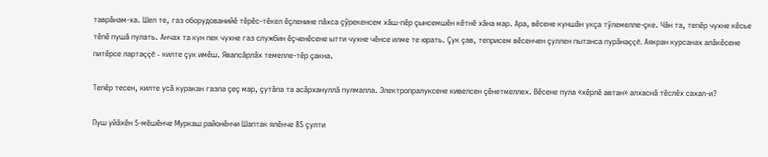таврăнам-ха. Шел те, газ оборудованийĕ тĕрĕс-тĕкел ĕçленине пăхса çÿрекенсем хăш-пĕр çынсемшĕн кĕтнĕ хăна мар. Ара, вĕсене куншăн укçа тÿлемелле-çке. Чăн та, тепĕр чухне кĕсье тĕпĕ пушă пулать. Анчах та кун пек чухне газ службин ĕçченĕсене ытти чухне чĕнсе илме те юрать. Çук çав, теприсем вĕсенчен çуллен пытанса пурăнаççĕ. Аякран курсанах алăкĕсене питĕрсе лартаççĕ - килте çук имĕш. Явапсăрлăх темелле-тĕр çакна.

Тепĕр тесен, килте усă куракан газпа çеç мар, çутăпа та асăрхануллă пулмалла. Электропралуксене кивелсен çĕнетмеллех. Вĕсене пула «хĕрлĕ автан» алхаснă тĕслĕх сахал-и?

Пуш уйăхĕн 5-мĕшĕнче Муркаш районĕнчи Шаптак ялĕнче 85 çулти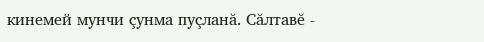кинемей мунчи çунма пуçланă. Сăлтавĕ -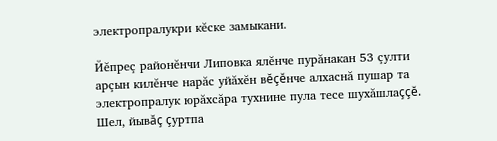электропралукри кĕске замыкани.

Йĕпреç районĕнчи Липовка ялĕнче пурăнакан 53 çулти арçын килĕнче нарăс уйăхĕн вĕçĕнче алхаснă пушар та электропралук юрăхсăра тухнине пула тесе шухăшлаççĕ. Шел, йывăç çуртпа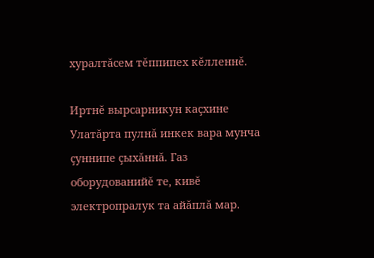хуралтăсем тĕппипех кĕлленнĕ.

Иртнĕ вырсарникун каçхине Улатăрта пулнă инкек вара мунча çуннипе çыхăннă. Газ оборудованийĕ те, кивĕ электропралук та айăплă мар.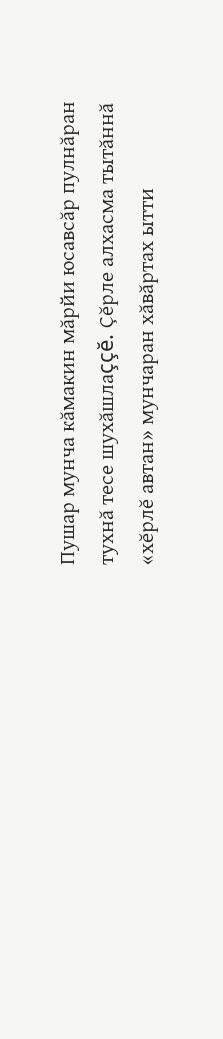Пушар мунча кăмакин мăрйи юсавсăр пулнăран тухнă тесе шухăшлаççĕ. Çĕрле алхасма тытăннă «хĕрлĕ автан» мунчаран хăвăртах ытти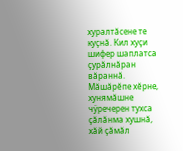хуралтăсене те куçнă. Кил хуçи шифер шаплатса çурăлнăран вăраннă. Мăшăрĕпе хĕрне, хунямăшне чÿречерен тухса çăлăнма хушнă, хăй çăмăл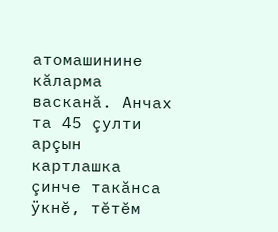атомашинине кăларма васканă. Анчах та 45 çулти арçын картлашка çинче такăнса ÿкнĕ, тĕтĕм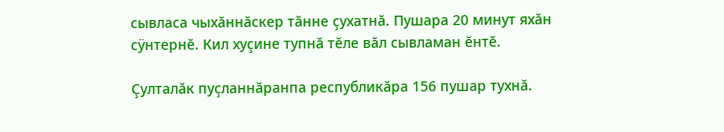сывласа чыхăннăскер тăнне çухатнă. Пушара 20 минут яхăн сÿнтернĕ. Кил хуçине тупнă тĕле вăл сывламан ĕнтĕ.

Çулталăк пуçланнăранпа республикăра 156 пушар тухнă.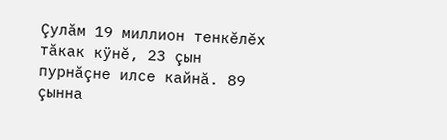Çулăм 19 миллион тенкĕлĕх тăкак кÿнĕ, 23 çын пурнăçне илсе кайнă. 89 çынна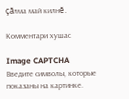çăлма май килнĕ.

Комментари хушас

Image CAPTCHA
Введите символы, которые показаны на картинке.